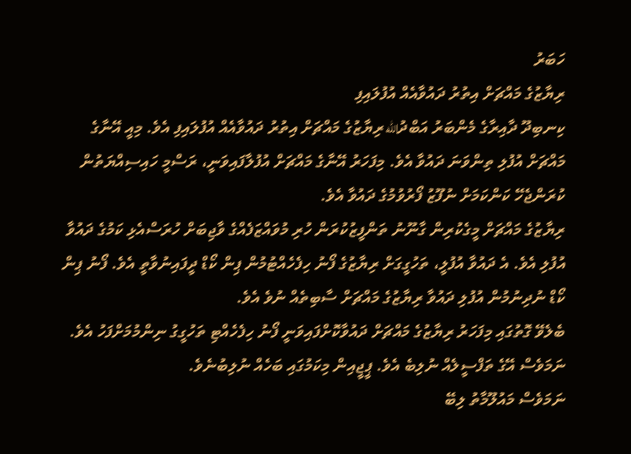ހަބަރު
ރިޔާޒުގެ މައްޗަށް އިތުރު ދައުވާއެއް އުފުލައިފި
ކިނބިދޫ ދާއިރާގެ މެންބަރު އަބްދުالله ރިޔާޒުގެ މައްޗަށް އިތުރު ދައުވާއެއް އުފުލައިފި އެވެ. މިއީ އޭނާގެ މައްޗަށް އުފުލި ތިންވަނަ ދައުވާ އެވެ. މިފަހަރު އޭނާގެ މައްޗަށް އުފުލާފައިވަނީ، ރަސްމީ ހައިސިއްޔަތުން ކުރަންޖެހޭ ކަންކަމަށް ނުފޫޒު ފޯރުވުމުގެ ދައުވާ އެވެ.
ރިޔާޒުގެ މައްޗަށް މީގެކުރިން ގާނޫނު ތަންފީޒުކުރަން ހުރި މުވައްޒަފެއްގެ ވާޖިބަށް ހުރަސްއެޅި ކަމުގެ ދައުވާ އުފުލި އެވެ. އެ ދައުވާ އުފުލީ، ތަހުގީގަށް ރިޔާޒުގެ ފޯނު ހިފެހެއްޓުމުން ޕިން ކޯޑް ދީފައިނުވާތީ އެވެ. ފޯނު ޕިން ކޯޑް ނުދިނުމުން އުފުލި ދައުވާ ރިޔާޒުގެ މައްޗަށް ސާބިތެއް ނުވެ އެވެ.
ބެލެވޭ ގޮތުގައި މިފަހަރު ރިޔާޒުގެ މައްޗަށް ދައުވާކޮށްފައިވަނީ ފޯނު ހިފެހެއްޓި ތަހުގީގު ނިންމުމަށްފަހު އެވެ. ނަމަވެސް އޭގެ ތަފްސީލެއް ނުލިބެ އެވެ. ޕީޖީއިން މިކަމުގައި ބަހެއް ނުލިބުނެވެ.
ނަމަވެސް މައުލޫމާތު ލިބޭ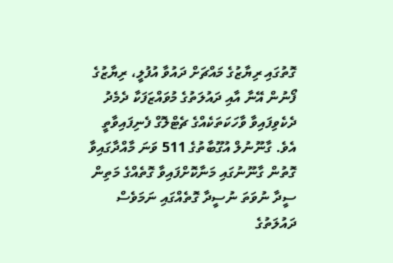ގޮތުގައި ރިޔާޒުގެ މައްޗަށް ދައުވާ އުފުލީ، ރިޔާޒުގެ ފޯނުން އޭނާ އާއި ދައުލަތުގެ މުވައްޒަފަކާ ދެމެދު ދެކެވިފައިވާ ވާހަކަތަކެއްގެ ޗެޓްލޮގް ފެނިފައިވާތީ އެވެ. ގާނޫނުލް އުގޫބާތުގެ 511 ވަނަ މާއްދާގައިވާ ގޮތުން ގާނޫނުގައި މަނާކޮށްފައިވާ ގޮތެއްގެ މަތިން ސީދާ ނުވަތަ ނުސީދާ ގޮތެއްގައި ނަމަވެސް ދައުލަތުގެ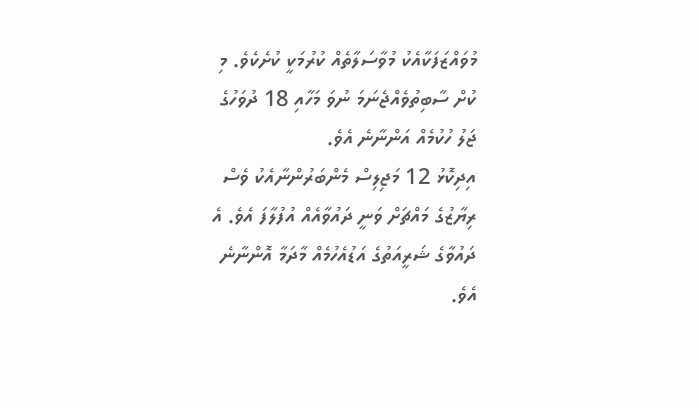މުވައްޒަފަކާއެކު މުވާސަލާތެއް ކުރުމަކީ ކުށެކެވެ. މި ކުށް ސާބިތުވެއްޖެނަމަ ނުވަ މަހާއި 18 ދުވަހުގެ ޖަލު ހުކުމެއް އަންނާނެ އެވެ.
އިދިކޮޅު 12 މަޖިލިސް މެންބަރުންނާއެކު ވެސް ރިޔާޒުގެ މައްޗަށް ވަނީ ދައުވާއެއް އުފުލާފަ އެވެ. އެ ދައުވާގެ ޝަރީއަތުގެ އަޑުއެހުމެއް މާދަމާ އޮންނާނެ އެވެ.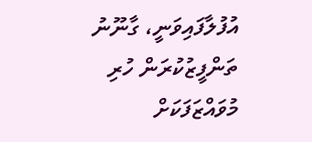އުފުލާފައިވަނީ، ގާނޫނު ތަންފީޒުކުރަން ހުރި މުވައްޒަފަކަށް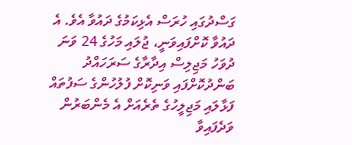ގަސްދުގައި ހުރަސް އެޅިކަމުގެ ދައުވާ އެވެ. އެ ދައުވާ ކޮށްފައިވަނީ، ޖުލައި މަހުގެ 24 ވަނަ ދުވަހު މަޖިލިސް އިދާރާގެ ސަރަހައްދު ބަންދުކޮށްފައި ވަނިކޮށް ފުލުހުންގެ ސަފުތައް ފަޅާލައި މަޖިލީހުގެ ތެރެއަށް އެ މެންބަރުން ވަދެފައިވާ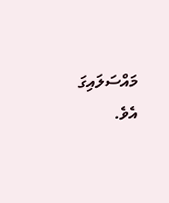މައްސަލައިގަ އެވެ.